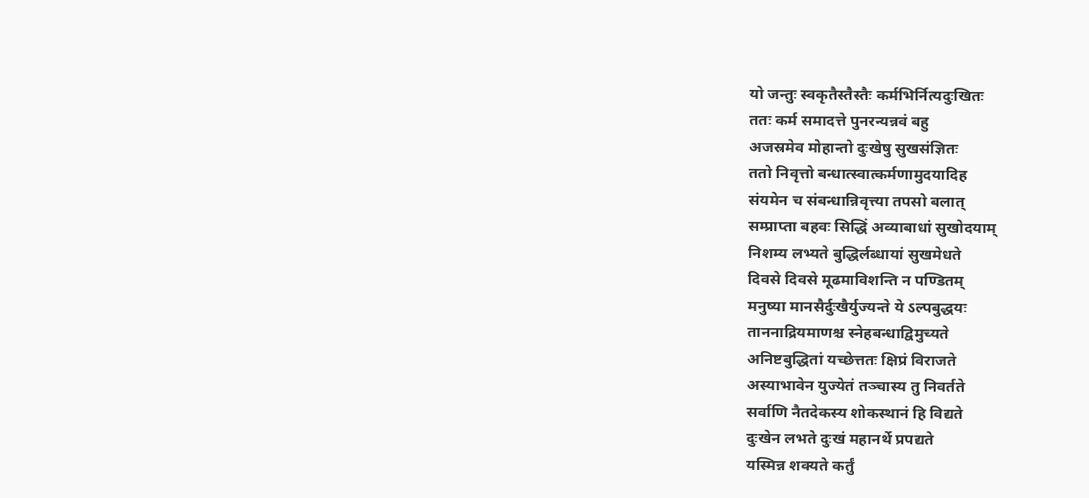यो जन्तुः स्वकृतैस्तैस्तैः कर्मभिर्नित्यदुःखितः
ततः कर्म समादत्ते पुनरन्यन्नवं बहु
अजस्रमेव मोहान्तो दुःखेषु सुखसंज्ञितः
ततो निवृत्तो बन्धात्स्वात्कर्मणामुदयादिह
संयमेन च संबन्धान्निवृत्त्या तपसो बलात्
सम्प्राप्ता बहवः सिद्धिं अव्याबाधां सुखोदयाम्
निशम्य लभ्यते बुद्धिर्लब्धायां सुखमेधते
दिवसे दिवसे मूढमाविशन्ति न पण्डितम्
मनुष्या मानसैर्दुःखैर्युज्यन्ते ये ऽल्पबुद्धयः
ताननाद्रियमाणश्च स्नेहबन्धाद्विमुच्यते
अनिष्टबुद्धितां यच्छेत्ततः क्षिप्रं विराजते
अस्याभावेन युज्येतं तञ्चास्य तु निवर्तते
सर्वाणि नैतदेकस्य शोकस्थानं हि विद्यते
दुःखेन लभते दुःखं महानर्थे प्रपद्यते
यस्मिन्न शक्यते कर्तुं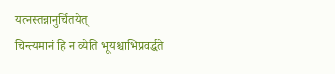यत्नस्तन्नानुर्चितयेत्
चिन्त्यमानं हि न व्येति भूयश्चाभिप्रवर्द्धते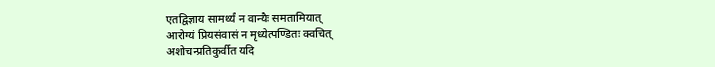एतद्विज्ञाय सामर्थ्यं न वान्यैः समतामियात्
आरोग्यं प्रियसंवासं न मृध्येत्पण्डितः क्वचित्
अशोचन्प्रतिकुर्वीत यदि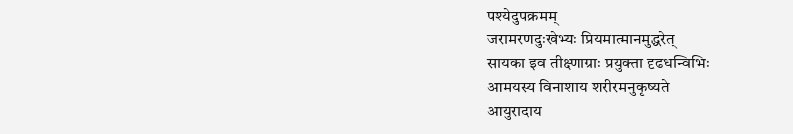पश्येदुपक्रमम्
जरामरणदुःखेभ्यः प्रियमात्मानमुद्धरेत्
सायका इव तीक्ष्णाग्राः प्रयुक्ता दृढधन्विभिः
आमयस्य विनाशाय शरीरमनुकृष्यते
आयुरादाय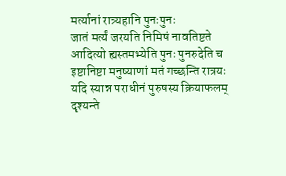मर्त्यानां रात्र्यहानि पुनःपुनः
जातं मर्त्यं जरयति निमिषं नावतिष्टते
आदित्यो ह्यस्तमभ्येति पुनः पुनरुदेति च
इष्टानिष्टा मनुष्याणां मतं गच्छन्ति रात्रयः
यदि स्यान्न पराधीनं पुरुषस्य क्रियाफलम्
दृश्यन्ते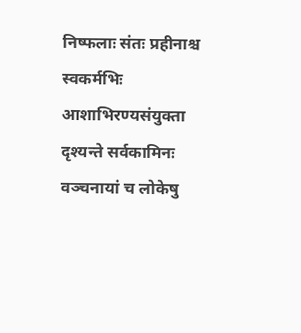निष्फलाः संतः प्रहीनाश्च स्वकर्मभिः
आशाभिरण्यसंयुक्ता दृश्यन्ते सर्वकामिनः
वञ्चनायां च लोकेषु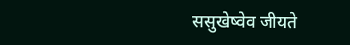ससुखेष्वेव जीयते